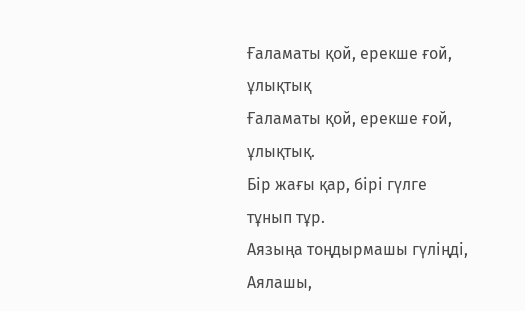Ғаламаты қой, ерекше ғой, ұлықтық
Ғаламаты қой, ерекше ғой, ұлықтық.
Бір жағы қар, бірі гүлге тұнып тұр.
Аязыңа тоңдырмашы гүліңді,
Аялашы,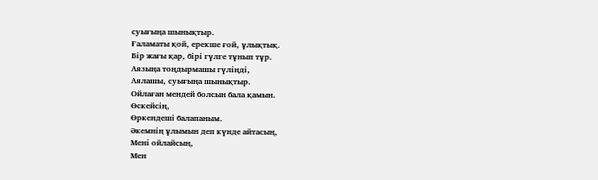суығыңа шынықтыр.
Ғаламаты қой, ерекше ғой, ұлықтық.
Бір жағы қар, бірі гүлге тұнып тұр.
Аязыңа тоңдырмашы гүліңді,
Аялашы, суығыңа шынықтыр.
Ойлаған мендей болсын бала қамын.
Өскейсің,
Өркендеші балапаным.
Әкемнің ұлымын деп күнде айтасың,
Мені ойлайсың,
Мен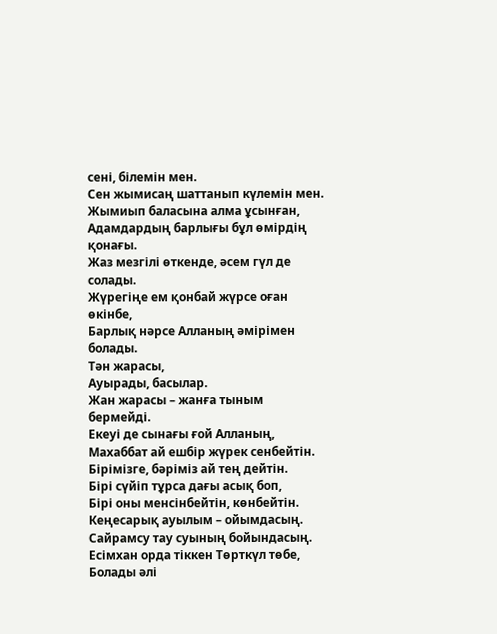сені, білемін мен.
Сен жымисаң шаттанып күлемін мен.
Жымиып баласына алма ұсынған,
Адамдардың барлығы бұл өмірдің қонағы.
Жаз мезгілі өткенде, әсем гүл де солады.
Жүрегіңе ем қонбай жүрсе оған өкінбе,
Барлық нәрсе Алланың әмірімен болады.
Тән жарасы,
Ауырады, басылар.
Жан жарасы – жанға тыным бермейді.
Екеуі де сынағы ғой Алланың,
Махаббат ай ешбір жүрек сенбейтін.
Бірімізге, бәріміз ай тең дейтін.
Бірі сүйіп тұрса дағы асық боп,
Бірі оны менсінбейтін, көнбейтін.
Кеңесарық ауылым – ойымдасың.
Сайрамсу тау суының бойындасың.
Есімхан орда тіккен Төрткүл төбе,
Болады әлі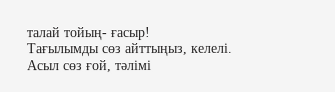талай тойың- ғасыр!
Тағылымды сөз айттыңыз, келелі.
Асыл сөз ғой, тәлімі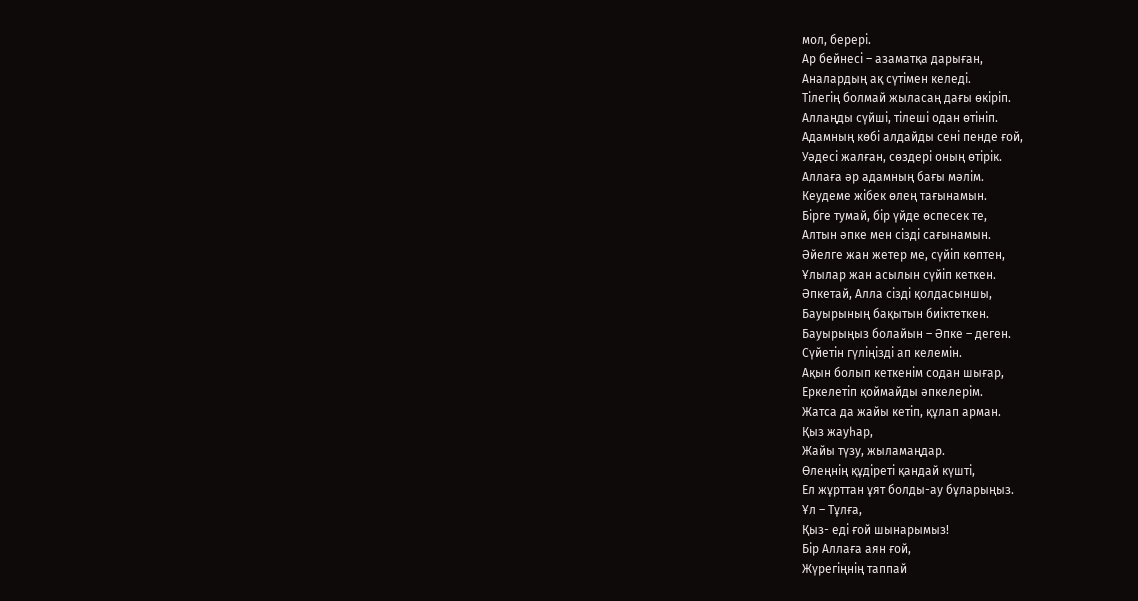мол, берері.
Ар бейнесі – азаматқа дарыған,
Аналардың ақ сүтімен келеді.
Тілегің болмай жыласаң дағы өкіріп.
Аллаңды сүйші, тілеші одан өтініп.
Адамның көбі алдайды сені пенде ғой,
Уәдесі жалған, сөздері оның өтірік.
Аллаға әр адамның бағы мәлім.
Кеудеме жібек өлең тағынамын.
Бірге тумай, бір үйде өспесек те,
Алтын әпке мен сізді сағынамын.
Әйелге жан жетер ме, сүйіп көптен,
Ұлылар жан асылын сүйіп кеткен.
Әпкетай, Алла сізді қолдасыншы,
Бауырының бақытын биіктеткен.
Бауырыңыз болайын – Әпке – деген.
Сүйетін гүліңізді ап келемін.
Ақын болып кеткенім содан шығар,
Еркелетіп қоймайды әпкелерім.
Жатса да жайы кетіп, құлап арман.
Қыз жауһар,
Жайы түзу, жыламаңдар.
Өлеңнің құдіреті қандай күшті,
Ел жұрттан ұят болды-ау бұларыңыз.
Ұл – Тұлға,
Қыз- еді ғой шынарымыз!
Бір Аллаға аян ғой,
Жүрегіңнің таппай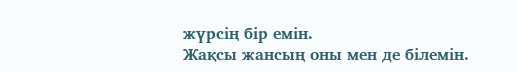жүрсің бір емін.
Жақсы жансың оны мен де білемін.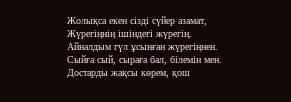Жолықса екен сізді сүйер азамат,
Жүрегіңнің ішіндегі жүрегің.
Айналдым гүл ұсынған жүрегіңнен.
Сыйға сый, сыраға бал, білемін мен.
Достарды жақсы көрем, қош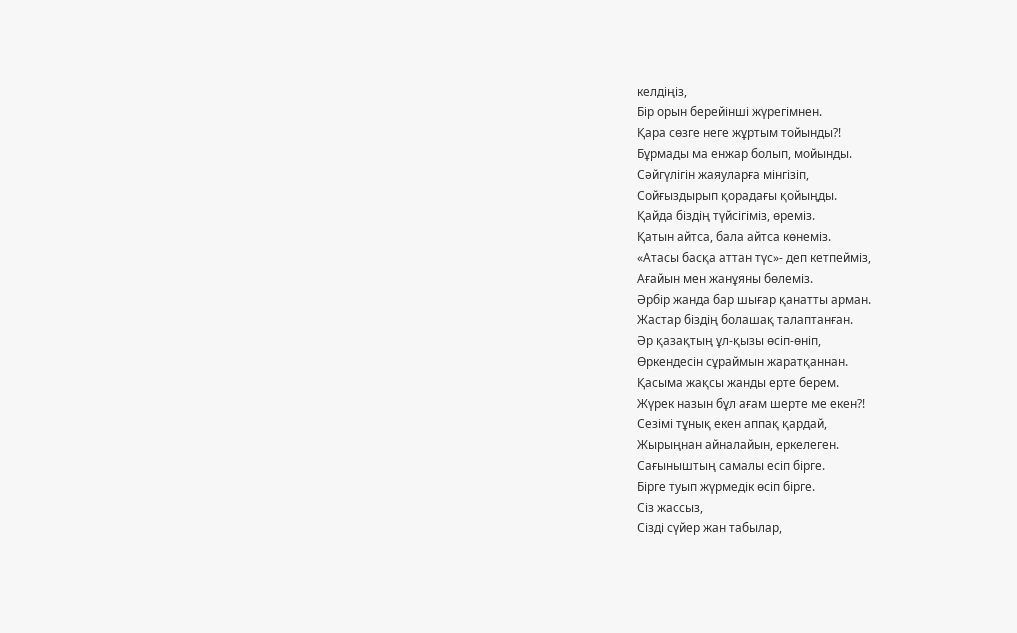келдіңіз,
Бір орын берейінші жүрегімнен.
Қара сөзге неге жұртым тойынды?!
Бұрмады ма енжар болып, мойынды.
Сәйгүлігін жаяуларға мінгізіп,
Сойғыздырып қорадағы қойыңды.
Қайда біздің түйсігіміз, өреміз.
Қатын айтса, бала айтса көнеміз.
«Атасы басқа аттан түс»- деп кетпейміз,
Ағайын мен жанұяны бөлеміз.
Әрбір жанда бар шығар қанатты арман.
Жастар біздің болашақ талаптанған.
Әр қазақтың ұл-қызы өсіп-өніп,
Өркендесін сұраймын жаратқаннан.
Қасыма жақсы жанды ерте берем.
Жүрек назын бұл ағам шерте ме екен?!
Сезімі тұнық екен аппақ қардай,
Жырыңнан айналайын, еркелеген.
Сағыныштың самалы есіп бірге.
Бірге туып жүрмедік өсіп бірге.
Сіз жассыз,
Сізді сүйер жан табылар,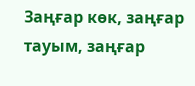Заңғар көк, заңғар тауым, заңғар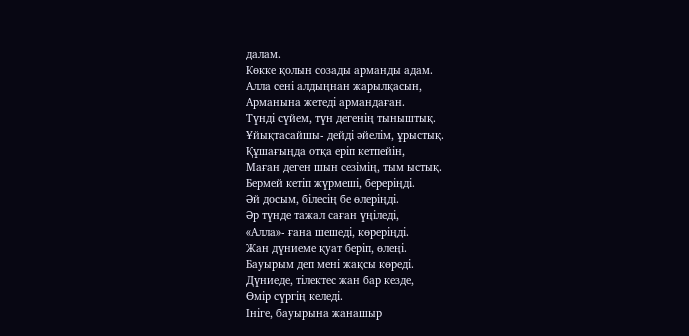далам.
Көкке қолын созады арманды адам.
Алла сені алдыңнан жарылқасын,
Арманына жетеді армандаған.
Түнді сүйем, түн дегенің тыныштық.
Ұйықтасайшы- дейді әйелім, ұрыстық.
Құшағыңда отқа еріп кетпейін,
Маған деген шын сезімің, тым ыстық.
Бермей кетіп жүрмеші, береріңді.
Әй досым, білесің бе өлеріңді.
Әр түнде тажал саған үңіледі,
«Алла»- ғана шешеді, көреріңді.
Жан дүниеме қуат беріп, өлеңі.
Бауырым деп мені жақсы көреді.
Дүниеде, тілектес жан бар кезде,
Өмір сүргің келеді.
Ініге, бауырына жанашыр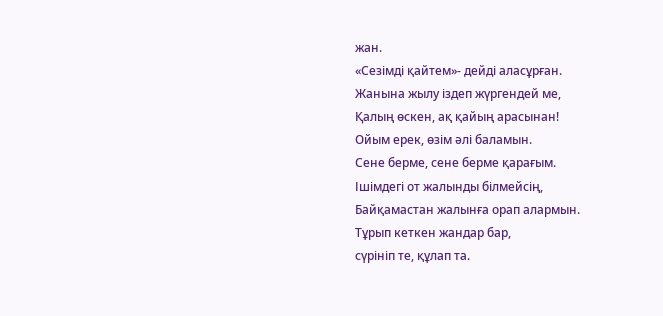жан.
«Сезімді қайтем»- дейді аласұрған.
Жанына жылу іздеп жүргендей ме,
Қалың өскен, ақ қайың арасынан!
Ойым ерек, өзім әлі баламын.
Сене берме, сене берме қарағым.
Ішімдегі от жалынды білмейсің,
Байқамастан жалынға орап алармын.
Тұрып кеткен жандар бар,
сүрініп те, құлап та.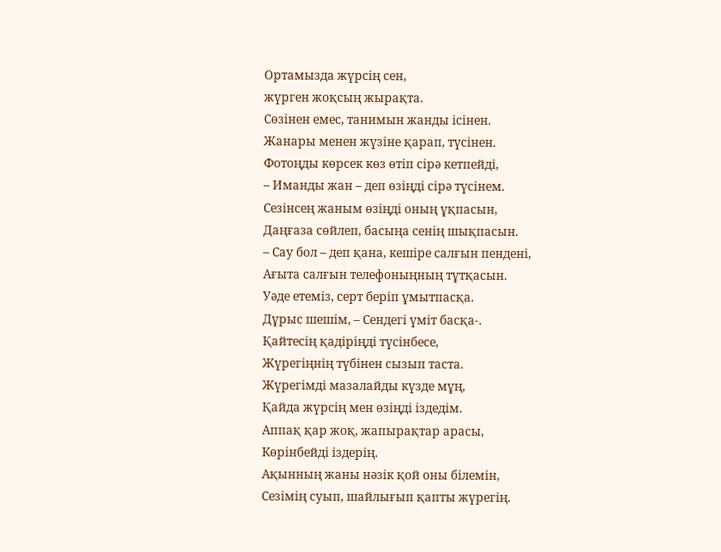Ортамызда жүрсің сен,
жүрген жоқсың жырақта.
Сөзінен емес, танимын жанды ісінен.
Жанары менен жүзіне қарап, түсінен.
Фотоңды көрсек көз өтіп сірә кетпейді,
– Иманды жан – деп өзіңді сірә түсінем.
Сезінсең жаным өзіңді оның ұқпасын,
Даңғаза сөйлеп, басыңа сенің шықпасын.
– Сау бол – деп қана, кешіре салғын пендені,
Ағыта салғын телефоныңның тұтқасын.
Уәде етеміз, серт беріп ұмытпасқа.
Дұрыс шешім, – Сендегі үміт басқа-.
Қайтесің қадіріңді түсінбесе,
Жүрегіңнің түбінен сызып таста.
Жүрегімді мазалайды күзде мұң,
Қайда жүрсің мен өзіңді іздедім.
Аппақ қар жоқ, жапырақтар арасы,
Көрінбейді іздерің.
Ақынның жаны нәзік қой оны білемін,
Сезімің суып, шайлығып қапты жүрегің.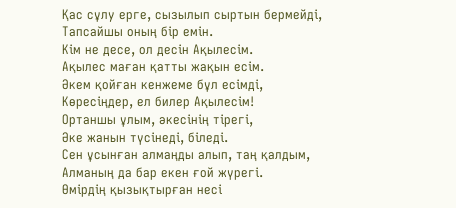Қас сұлу ерге, сызылып сыртын бермейді,
Тапсайшы оның бір емін.
Кім не десе, ол десін Ақылесім.
Ақылес маған қатты жақын есім.
Әкем қойған кенжеме бұл есімді,
Көресіңдер, ел билер Ақылесім!
Ортаншы ұлым, әкесінің тірегі,
Әке жанын түсінеді, біледі.
Сен ұсынған алмаңды алып, таң қалдым,
Алманың да бар екен ғой жүрегі.
Өмірдің қызықтырған несі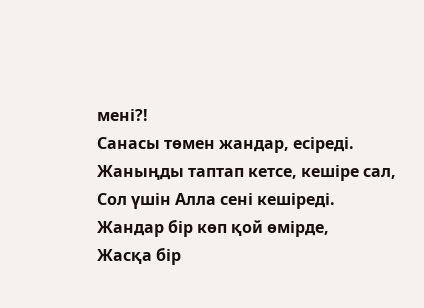мені?!
Санасы төмен жандар, есіреді.
Жаныңды таптап кетсе, кешіре сал,
Сол үшін Алла сені кешіреді.
Жандар бір көп қой өмірде,
Жасқа бір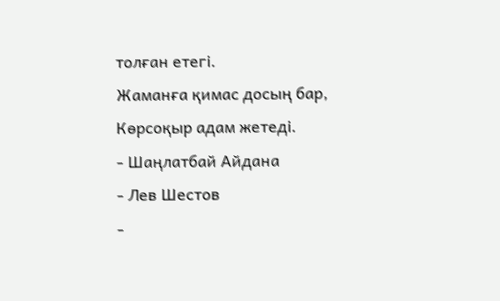толған етегі.
Жаманға қимас досың бар,
Көрсоқыр адам жетеді.
- Шаңлатбай Айдана
- Лев Шестов
-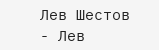Лев Шестов
- Лев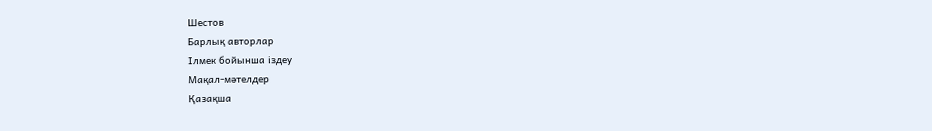Шестов
Барлық авторлар
Ілмек бойынша іздеу
Мақал-мәтелдер
Қазақша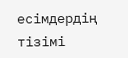есімдердің тізімі